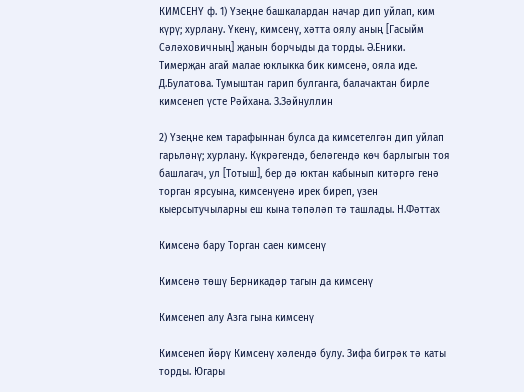КИМСЕНҮ ф. 1) Үзеңне башкалардан начар дип уйлап, ким күрү; хурлану. Үкенү, кимсенү, хәтта оялу аның [Гасыйм Сәләховичның] җанын борчыды да торды. Ә.Еники. Тимерҗан агай малае юклыкка бик кимсенә, ояла иде. Д.Булатова. Тумыштан гарип булганга, балачактан бирле кимсенеп үсте Рәйхана. З.Зәйнуллин

2) Үзеңне кем тарафыннан булса да кимсетелгән дип уйлап гарьләнү; хурлану. Күкрәгендә, беләгендә көч барлыгын тоя башлагач, ул [Тотыш], бер дә юктан кабынып китәргә генә торган ярсуына, кимсенүенә ирек биреп, үзен кыерсытучыларны еш кына тәпәләп тә ташлады. Н.Фәттах

Кимсенә бару Торган саен кимсенү

Кимсенә төшү Берникадәр тагын да кимсенү

Кимсенеп алу Азга гына кимсенү

Кимсенеп йөрү Кимсенү хәлендә булу. Зифа бигрәк тә каты торды. Югары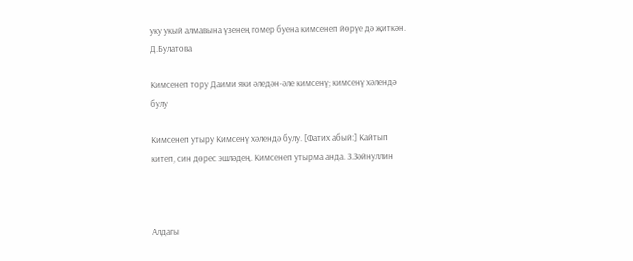уку укый алмавына үзенең гомер буена кимсенеп йөрүе дә җиткән. Д.Булатова

Кимсенеп тору Даими яки әледән-әле кимсенү; кимсенү хәлендә булу

Кимсенеп утыру Кимсенү хәлендә булу. [Фатих абый:] Кайтып китеп, син дөрес эшләдең. Кимсенеп утырма анда. З.Зәйнуллин



Алдагы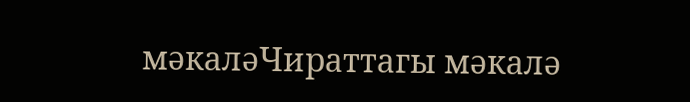мәкаләЧираттагы мәкалә